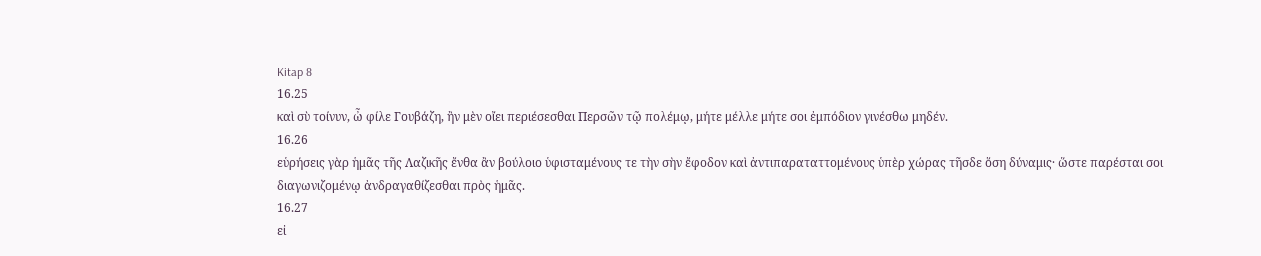Kitap 8
16.25
καὶ σὺ τοίνυν, ὦ φίλε Γουβάζη, ἢν μὲν οἴει περιέσεσθαι Περσῶν τῷ πολέμῳ, μήτε μέλλε μήτε σοι ἐμπόδιον γινέσθω μηδέν.
16.26
εὑρήσεις γὰρ ἡμᾶς τῆς Λαζικῆς ἔνθα ἂν βούλοιο ὑφισταμένους τε τὴν σὴν ἔφοδον καὶ ἀντιπαραταττομένους ὑπὲρ χώρας τῆσδε ὅση δύναμις· ὥστε παρέσται σοι διαγωνιζομένῳ ἀνδραγαθίζεσθαι πρὸς ἡμᾶς.
16.27
εἰ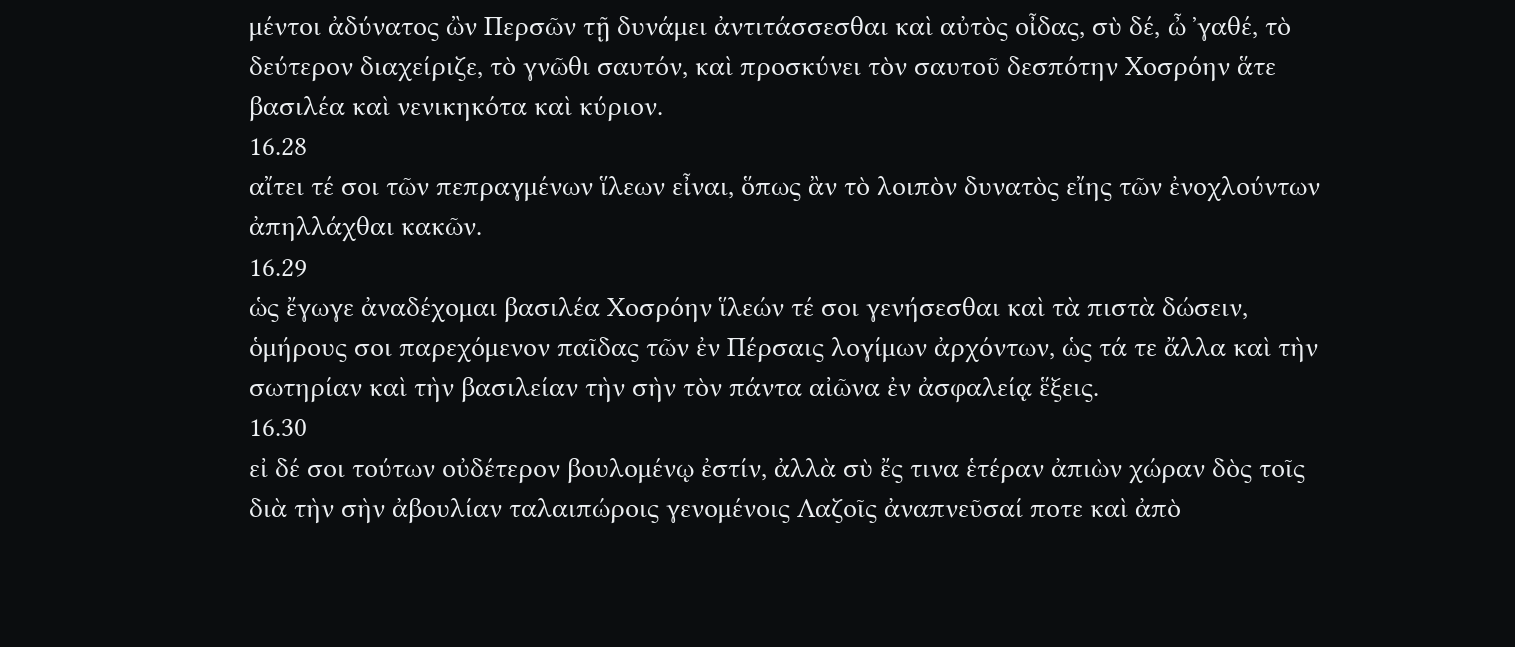μέντοι ἀδύνατος ὢν Περσῶν τῇ δυνάμει ἀντιτάσσεσθαι καὶ αὐτὸς οἶδας, σὺ δέ, ὦ ʼγαθέ, τὸ δεύτερον διαχείριζε, τὸ γνῶθι σαυτόν, καὶ προσκύνει τὸν σαυτοῦ δεσπότην Χοσρόην ἅτε βασιλέα καὶ νενικηκότα καὶ κύριον.
16.28
αἴτει τέ σοι τῶν πεπραγμένων ἵλεων εἶναι, ὅπως ἂν τὸ λοιπὸν δυνατὸς εἴης τῶν ἐνοχλούντων ἀπηλλάχθαι κακῶν.
16.29
ὡς ἔγωγε ἀναδέχομαι βασιλέα Χοσρόην ἵλεών τέ σοι γενήσεσθαι καὶ τὰ πιστὰ δώσειν, ὁμήρους σοι παρεχόμενον παῖδας τῶν ἐν Πέρσαις λογίμων ἀρχόντων, ὡς τά τε ἄλλα καὶ τὴν σωτηρίαν καὶ τὴν βασιλείαν τὴν σὴν τὸν πάντα αἰῶνα ἐν ἀσφαλείᾳ ἕξεις.
16.30
εἰ δέ σοι τούτων οὐδέτερον βουλομένῳ ἐστίν, ἀλλὰ σὺ ἔς τινα ἑτέραν ἀπιὼν χώραν δὸς τοῖς διὰ τὴν σὴν ἀβουλίαν ταλαιπώροις γενομένοις Λαζοῖς ἀναπνεῦσαί ποτε καὶ ἀπὸ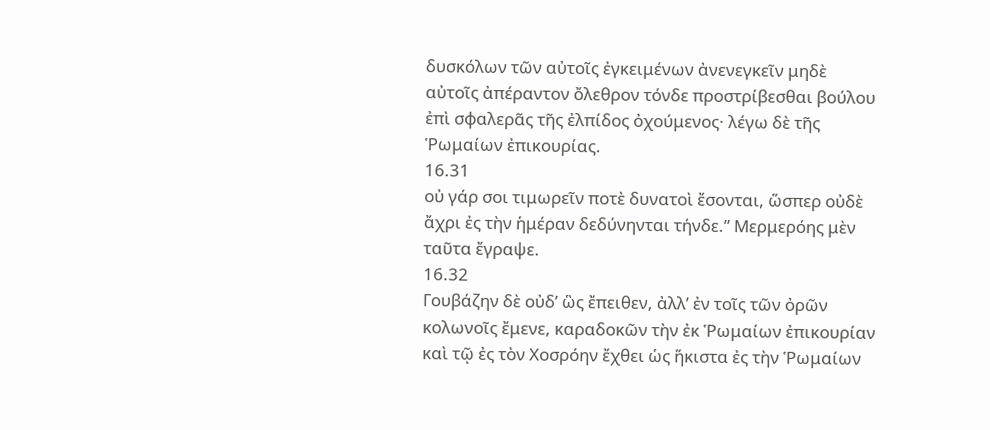δυσκόλων τῶν αὐτοῖς ἐγκειμένων ἀνενεγκεῖν μηδὲ αὐτοῖς ἀπέραντον ὄλεθρον τόνδε προστρίβεσθαι βούλου ἐπὶ σφαλερᾶς τῆς ἐλπίδος ὀχούμενος· λέγω δὲ τῆς Ῥωμαίων ἐπικουρίας.
16.31
οὐ γάρ σοι τιμωρεῖν ποτὲ δυνατοὶ ἔσονται, ὥσπερ οὐδὲ ἄχρι ἐς τὴν ἡμέραν δεδύνηνται τήνδε.” Μερμερόης μὲν ταῦτα ἔγραψε.
16.32
Γουβάζην δὲ οὐδ’ ὣς ἔπειθεν, ἀλλ’ ἐν τοῖς τῶν ὀρῶν κολωνοῖς ἔμενε, καραδοκῶν τὴν ἐκ Ῥωμαίων ἐπικουρίαν καὶ τῷ ἐς τὸν Χοσρόην ἔχθει ὡς ἥκιστα ἐς τὴν Ῥωμαίων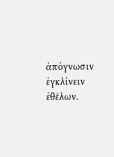ἀπόγνωσιν ἐγκλίνειν ἐθέλων.